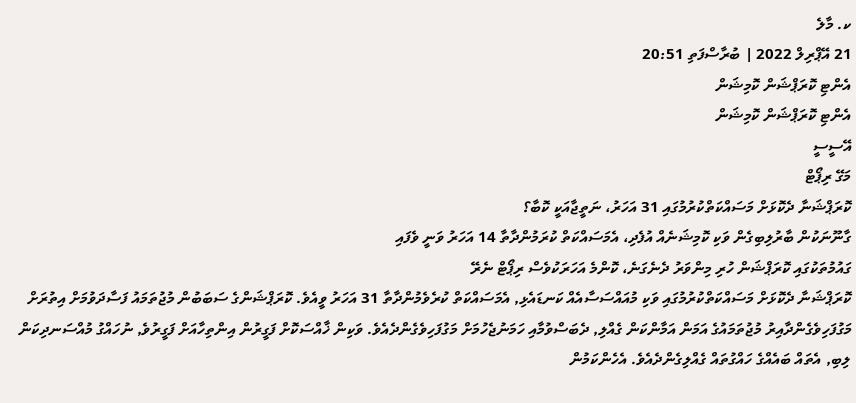ކ. މާލެ
21 އޭޕްރިލް 2022 | ބުރާސްފަތި 20:51
އެންޓި ކޮރަޕްޝަން ކޮމިޝަން
އެންޓި ކޮރަޕްޝަން ކޮމިޝަން
އޭސީސީ
މަގޭ ރިޕޯޓް
ކޮރަޕްޝަނާ ދެކޮޅަށް މަސައްކަތްކުރުމުގައި 31 އަހަރު، ނަތީޖާއަކީ ކޮބާ؟
ގާނޫނަކުން ބާރުލިބިގެން ވަކި ކޮމިޝަނެއް އުފެދި، އެމަސައްކަތް ކުރަމުންދާތާ 14 އަހަރު ވަނީ ވެފައި
ގައުމުތަކުގައި ކޮރަޕްޝަން ހުރި މިންވަރު ދެނެގަނެ، ކޮންމެ އަހަރަކުވެސް ރިޕޯޓް ނެރޭ
ކޮރަޕްޝަނާ ދެކޮޅަށް މަސައްކަތްކުރުމުގައި ވަކި މުއައްސަސާއެއް ކަނޑައެޅި, އެމަސައްކަތް ކުރެވެމުންދާތާ 31 އަހަރު ވީއެވެ. ކޮރަޕްޝަންގެ ސަބަބުން މުޖުތަމައު ފަސާދަވުމަށް އިތުރަށް މަގުފަހިވެގެންދާއިރު މުޖުތަމައުގެ އަމަން އަމާންކަން ގެއްލި, ދެބަސްވުމާއި ހަމަނުޖެހުމަށް މަގުފަހިވެގެންދެއެވެ. ވަކިން ޚާއްސަކޮށް ފަގީރުން އިންތިހާއަށް ފަގީރުވެ, ނުހައްގު މުއްސަނދިކަން ލިބި, އެތައް ބައެއްގެ ހައްގުތައް ގެއްލިގެންދެއެވެ. އެހެންކަމުން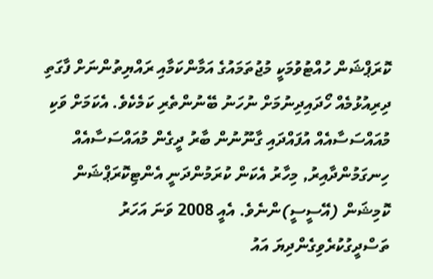ކޮރަޕްޝަން ހުއްޓުވުމަކީ މުޖުތަމައުގެ އަމާންކަމާއި ރައްޔިތުންނަށް ފާގަތި ދިރިއުޅުމެއް ހޯދައިދިނުމަށް ނުހަނު ބޭނުންތެރި ކަމެކެވެ. އެކަމަށް ވަކި މުއައްސަސާއެއް އުފައްދައި ގާނޫނުން ބާރު ދީގެން މުއައްސަސާއެއް ހިނގަމުންދާއިރު, މިހާރު އެކަން ކުރަމުންދަނީ އެންޓިކޮރަޕްޝަން ކޮމިޝަން (އޭސީސީ)ންނެވެ. އެއީ 2008 ވަނަ އަހަރު ތަސްދީގުކުރެވިގެންދިޔަ އައު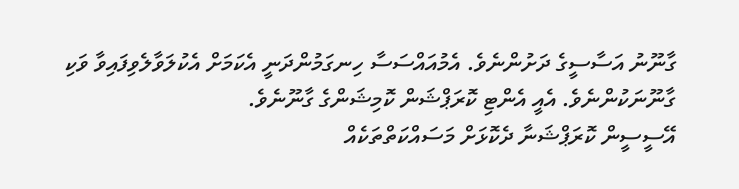ގާނޫނު އަސާސީގެ ދަށުންނެވެ. އެމުއައްސަސާ ހިނގަމުންދަނީ އެކަމަށް އެކުލަވާލެވިފައިވާ ވަކި ގާނޫނަކުންނެވެ. އެއީ އެންޓި ކޮރަޕްޝަން ކޮމިޝަންގެ ގާނޫނެވެ.
އޭސީސީން ކޮރަޕްޝަނާ ދެކޮޅަށް މަސައްކަތްތަކެއް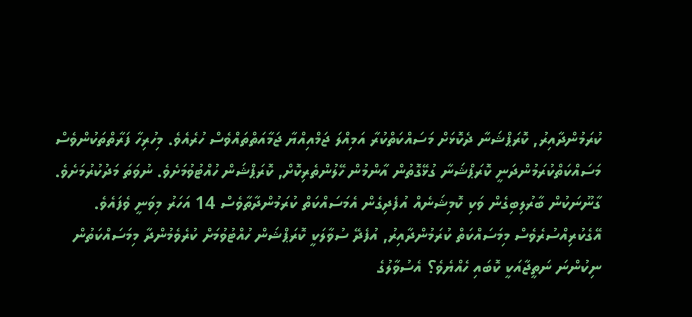ކުރަމުންދާއިރު, ކޮރަޕްޝަނާ ދެކޮޅަށް މަސައްކަތްކުރާ އަމިއްލަ ޖަމްއިއްޔާ ޖަމާއަތްތައްވެސް ހުރެއެވެ. މިހުރިހާ ފަރާތްތަކުންވެސް މަސައްކަތްކުރަމުންދަނީ ކޮރަޕްޝަނާ ގުޅޭގޮތުން އާންމުން ހޭލުންތެރިކޮށް, ކޮރަޕްޝަން ހުއްޓުވުމަށެވެ. ނުވަތަ މަދުކުރުމަށެވެ. ގާނޫނަކުން ބާރުލިބިގެން ވަކި ކޮމިޝަނެއް އުފެދިގެން އެމަސައްކަތް ކުރަމުންދާތާވެސް 14 އަހަރު މިވަނީ ވެފައެވެ. އޭގެކުރިއްސުރެވެސް މިމަސައްކަތް ކުރަމުންދާއިރު, އުފެދޭ ސުވާލަކީ ކޮރަޕްޝަން ހުއްޓުވުމަށް ކުރެވެމުންދާ މިމަސައްކަތުން ނިކުންނަ ނަތީޖާއަކީ ކޮބައި ހެއްޔެވެ؟ އެސުވާލުގެ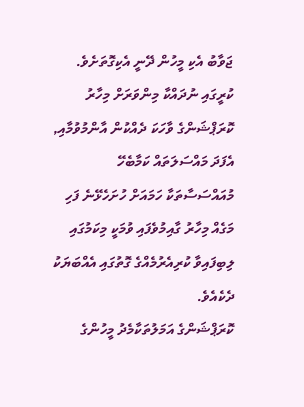ޖަވާބު އެކި މީހުން ދޭނީ އެކިގޮތަށެވެ. ކުރީގައި ނުދައްކާ މިންވަރަށް މިހާރު ކޮރަޕްޝަންގެ ވާހަކަ ދެއްކުން އާންމުވުމާއި, އެފަދަ މައްސަލަތައް ކަމާބެހޭ މުއައްސަސާތަކާ ހަމައަށް ހުށަހެޅޭނެ ފަހި މަގެއް މިހާރު ގާއިމުވެފައި ވުމަކީ މިކަމުގައި ލިބިފައިވާ ކުރިއެރުމެއްގެ ގޮތުގައި އެއްބަޔަކު ދެކެއެވެ.
ކޮރަޕްޝަންގެ އަމަލުތަކާމެދު މީހުންގެ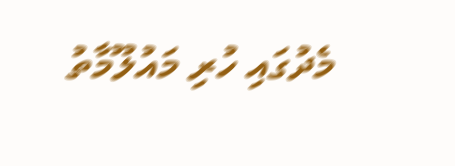މެދުގައި ހުރި މައުލޫމާތު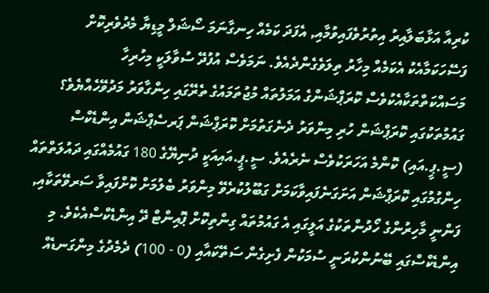ކުރިއާ އަޅާބަލާއިރު އިތުރުވެފައިވުމާއި, އެފަދަ ކަމެއް ހިނގާނަމަ ސޯޝަލް މީޑިޔާ މެދުވެރިކޮށް ފަސޭހަކަމާއެކު އެކަމެއް މިހާރު ތިލަވެގެންދެއެވެ. ނަމަވެސް އުފުދޭ ސުވާލަކީ މިހުރިހާ މަސައްކަތްތަކާއެކުވެސް ކޮރަޕްޝަންގެ އަމަލުތައް މުޖުތަމައުގެ ތެރޭގައި ހިންގާވަރު މަދުވޭހެއްޔެވެ؟
ގައުމުތަކުގައި ކޮރަޕްޝަން ހުރި މިންވަރު ދެނެގަތުމަށް ކޮރަޕްޝަން ޕަރސެޕްޝަން އިންޑެކްސް (ސީ.ޕީ.އައި) ކޮންމެ އަހަރަކުވެސް ނެރެއެވެ. ސީ.ޕީ.އައިއަކީ ދުނިޔޭގެ 180 ގައުމެއްގައި ދައުލަތްތައް ހިންގުމުގައި ކޮރަޕްޝަން އަށަގަނެފައިވާކަމަށް ގަބޫލުކުރެވޭ މިންވަރު ބެލުމަށް ކޮށްފައިވާ ސަރވޭތަކާއި, ފަންނީ މާހިރުންގެ ހޯދުންތަކުގެ އަލީގައި އެ ގައުމުތައް ގިންތިކޮށް ޕޮއިންޓް ދޭ އިންޑެކްސްއެކެވެ. މި އިންޑެކްސްގައި ބޭނުންކުރަނީ ސުމަކުން ފެށިގެން ސަތޭކައާއި (0 - 100) ދެމެދުގެ މިންގަނޑެއް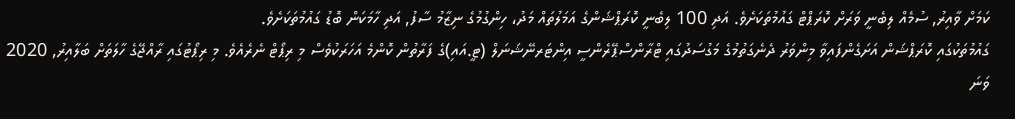ކަމަށް ވާއިރު, ސުމެއް ލިބެނީ ވަރަށް ކޮރަޕްޓް ގައުމުތަކަށެވެ. އަދި 100 ލިބެނީ ކޮރަޕްޝަންގެ އަމަލުތައް މަދު، ހިންގުމުގެ ނިޒާމު ސާފު, އަދި ހާމަކަން ބޮޑު ގައުމުތަކަށެވެ.
ގައުމުތަކުގައި ކޮރަޕްޝަން އަށަގެންފައިވާ މިންވަރު ދެނެގަތުމުގެ މަގުސަދުގައި ޓްރާންސްޕޭރެންސީ އިންޓަރނޭޝަނަލް (ޓީ.އައި)ގެ ފަރާތުން ކޮންމެ އަހަރަކުވެސް މި ރިޕޯޓް ނެރެއެވެ. މި ރިޕޯޓުގައި ރާއްޖޭގެ ހާލަތަށް ބަލާއިރު, 2020 ވަނަ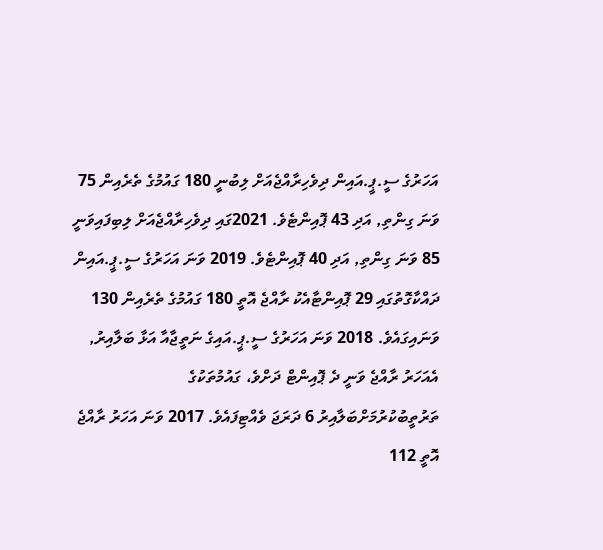އަހަރުގެ ސީ.ޕީ.އައިން ދިވެހިރާއްޖެއަށް ލިބުނީ 180 ގައުމުގެ ތެރެއިން 75 ވަނަ ގިންތި, އަދި 43 ޕޮއިންޓެވެ. 2021ގައި ދިވެހިރާއްޖެއަށް ލިބިފައިވަނީ 85 ވަނަ ގިންތި, އަދި 40 ޕޮއިންޓެވެ. 2019 ވަނަ އަހަރުގެ ސީ.ޕީ.އައިން ދައްކާގޮތުގައި 29 ޕޮއިންޓާއެކު ރާއްޖެ އޮތީ 180 ގައުމުގެ ތެރެއިން 130 ވަނައިގައެވެ. 2018 ވަނަ އަހަރުގެ ސީ.ޕީ.އައިގެ ނަތީޖާއާ އަޅާ ބަލާއިރު, އެއަހަރު ރާއްޖެ ވަނީ ދެ ޕޮއިންޓް ދަށްވެ، ގައުމުތަކުގެ ތަރުތީބުކުރުމަށްބަލާއިރު 6 ދަރަޖަ ވެއްޓިފައެވެ. 2017 ވަނަ އަހަރު ރާއްޖެ އޮތީ 112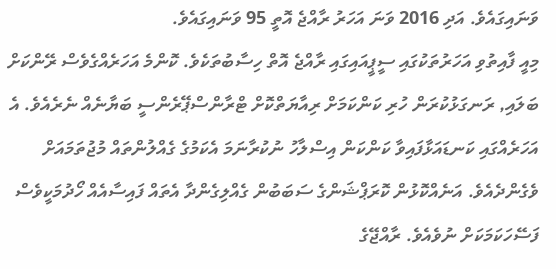ވަނައިގައެވެ. އަދި 2016 ވަނަ އަހަރު ރާއްޖެ އޮތީ 95 ވަނައިގައެވެ.
މިއީ ފާއިތުވި އަހަރުތަކުގައި ސީޕީއައިގައި ރާއްޖެ އޮތް ހިސާބުތަކެވެ. ކޮންމެ އަހަރެއްގެވެސް ރޭންކަށް ބަލައި, ރަނގަޅުކުރަން ހުރި ކަންކަމަށް ރިއާޔަތްކޮށް ޓްރާންސްޕޭރެންސީ ބަޔާނެއް ނެރެއެވެ. އެ އަހަރެއްގައި ކަނޑައަޅާފައިވާ ކަންކަން އިސްލާހު ނުކުރާނަމަ އެކަމުގެ ގެއްލުންތައް މުޖުތަމައަށް ވެގެންދެއެވެ. އަނެއްކޮޅުން ކޮރަޕްޝަންގެ ސަބަބުން ގެއްލިގެންދާ އެތައް ފައިސާއެއް ހޯދުމަކީވެސް ފަސޭހަކަމަކަށް ނުވެއެވެ. ރާއްޖޭގެ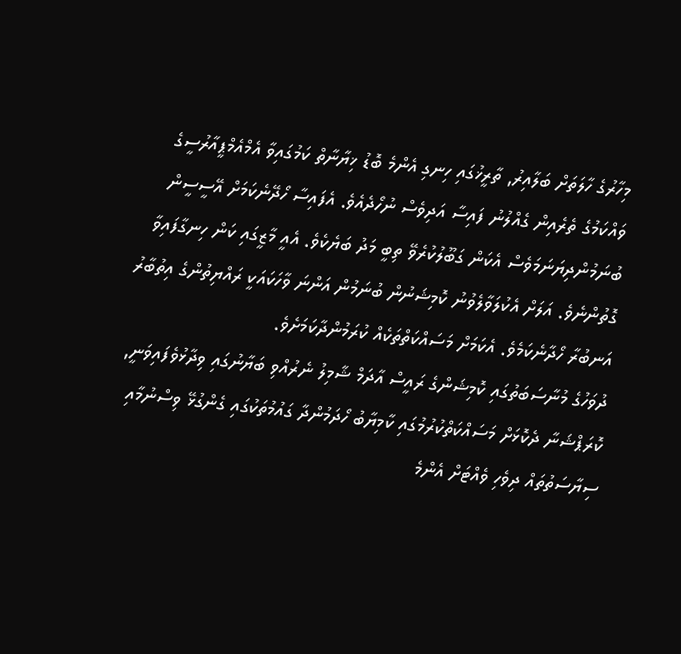މިހާރުގެ ހާލަތަށް ބަލާއިރު, ތާރީޚުގައި ހިނގި އެންމެ ބޮޑު ޚިޔާނާތް ކަމުގައިވާ އެމްއެމްޕީއާރުސީގެ ވައްކަމުގެ ތެރެއިން ގެއްލުނު ފައިސާ އަދިވެސް ނުހޯދެއެވެ. އެފައިސާ ހޯދޭނެކަމަށް އޭސީސީން ބުނަމުންދިޔަނަމަވެސް އެކަން ގަބޫލުކުރެވޭ ތިބީ މަދު ބަޔެކެވެ. އެއީ މާޒީގައި ކަން ހިނގާފައިވާ ގޮތުންނެވެ. އަލަށް އެކުލަވާލެވުނު ކޮމިޝަނުން ބުނަމުން އަންނަ ވާހަކައަކީ ރައްޔިތުންގެ އިތުބާރު އަނބުރާ ހޯދާނެކަމެވެ. އެކަމަށް މަސައްކަތްތަކެއް ކުރަމުންދާކަމަށެވެ.
ދުވަހުގެ މުނާސަބަތުގައި ކޮމިޝަންގެ ރައީސް އާދަމް ޝާމިލު ނެރުއްވި ބަޔާނުގައި ވިދާޅުވެފައިވަނީ, ކޮރަޕްޝަނާ ދެކޮޅަށް މަސައްކަތްކުރުމުގައި ކާމިޔާބު ހޯދަމުންދާ ގައުމުތަކުގައި ގެންގުޅޭ ވިސްނުމާއި ސިޔާސަތުތައް ދިވެހި ވެއްޓަށް އެންމެ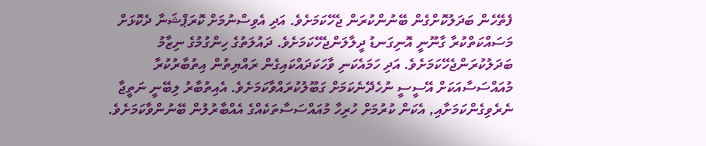ފެތޭހެން ބަދަލުކޮށްގެން ބޭނުންކުރަން ޖެހޭކަމަށެވެ. އަދި އެވިސްނުމަށް ކޮރަޕްޝަނާ ދެކޮޅަށް މަސައްކަތްކުރާ ގާނޫނީ އޮނިގަނޑު ދީލާލަންޖެހޭކަމަށެވެ. ދައުލަތުގެ ހިންގުމުގެ ނިޒާމު ބަދަލުކުރަންޖެހޭކަމަށެވެ. އަދި ހަމައެކަނި ވާހަކަދައްކައިގެން ރައްޔިތުން އިތުބާރުކުރާ މުއައްސަސާއަކަށް އޭސީސީ ނުހެދޭނެކަމަށް ގަބޫލުކުރައްވާކަމަށެވެ. އެއިތުބާރު ލިބޭނީ ނަތީޖާ ނެރެވިގެންކަމަށާއި, އެކަން ކުރުމަށް ހުރިހާ މުއައްސަސާތަކެއްގެ އެއްބާރުލުން ބޭނުންވާކަމަށެވެ.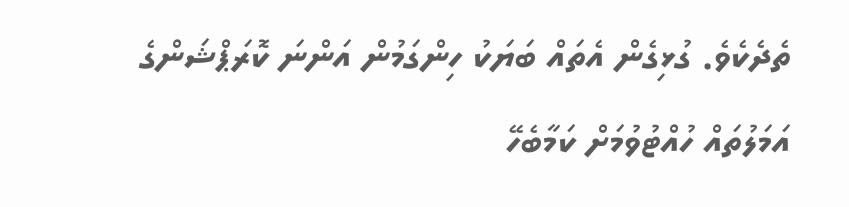ތެދެކެވެ. ގުޅިގެން އެތައް ބަޔަކު ހިންގަމުން އަންނަ ކޮރަޕްޝަންގެ އަމަލުތައް ހުއްޓުވުމަށް ކަމާބެހޭ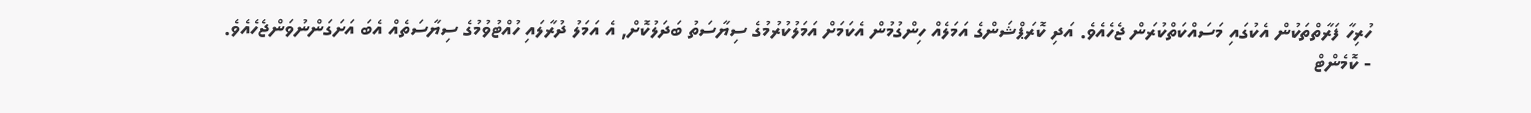ހުރިހާ ފަރާތްތަކުން އެކުގައި މަސައްކަތްކުރަން ޖެހެއެވެ. އަދި ކޮރަޕްޝަންގެ އަމަލެއް ހިންގުމުން އެކަމަށް އަމަލުކުރުމުގެ ސިޔާސަތު ބަދަލުކޮށް, އެ އަމަލު ދުރާލައި ހުއްޓުވުމުގެ ސިޔާސަތެއް އެބަ އަށަގަންނުވަންޖެހެއެވެ.
- ކޮމެންޓް